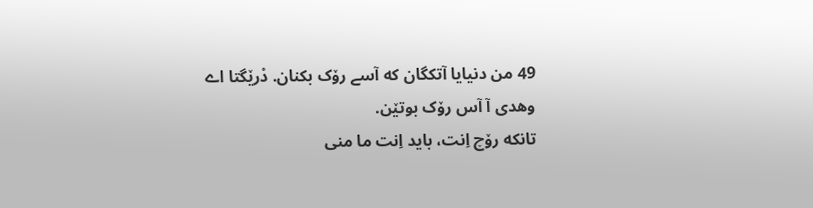49 من دنیایا آتکگان که آسے رۆک بکنان. دْرێگتا اے وهدی آ آس رۆک بوتێن.
تانکه رۆچ اِنت، باید اِنت ما منی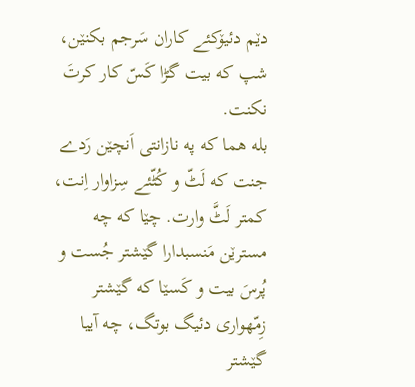دێم دئیۆکئے کاران سَرجم بکنێن، شپ که بیت گڑا کَسّ کار کرتَ نکنت.
بله هما که په نازانتی اَنچێن رَدے جنت که لَٹّ و کُٹّئے سِزاوار اِنت، کمتر لَٹَّ وارت. چێا که چه مسترێن مَنسبدارا گێشتر جُست و پُرسَ بیت و کَسێا که گێشتر زِمّهواری دئیگ بوتگ، چه آییا گێشتر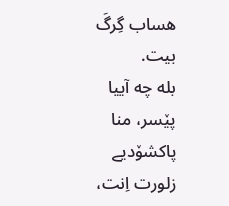هساب گِرگَ بیت.
بله چه آییا پێسر، منا پاکشۆدیے زلورت اِنت،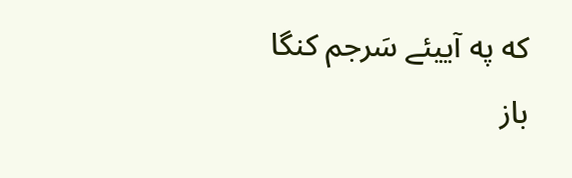که په آییئے سَرجم کنگا باز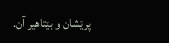پرێشان و بێتاهیر آن.